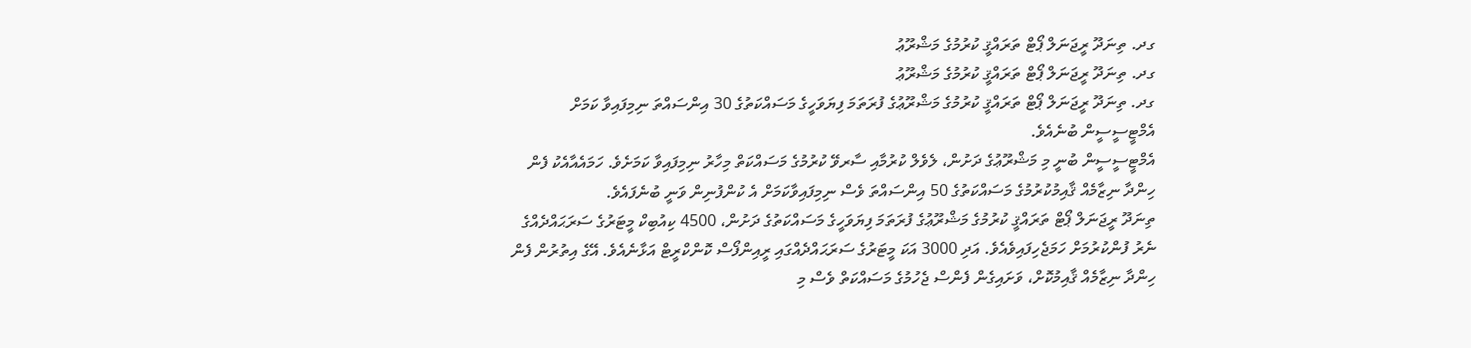ގދ. ތިނަދޫ ރީޖަނަލް ޕޯޓް ތަރައްޤީ ކުރުމުގެ މަޝްރޫޢު
ގދ. ތިނަދޫ ރީޖަނަލް ޕޯޓް ތަރައްޤީ ކުރުމުގެ މަޝްރޫޢު
ގދ. ތިނަދޫ ރީޖަނަލް ޕޯޓް ތަރައްޤީ ކުރުމުގެ މަޝްރޫޢުގެ ފުރަތަމަ ފިޔަވަހީގެ މަސައްކަތުގެ 30 އިންސައްތަ ނިމިފައިވާ ކަމަށް އެމްޓީސީސީން ބުނެއެވެ.
އެމްޓީސީސީން ބުނީ މި މަޝްރޫޢުގެ ދަށުން، ލެވެލް ކުރުމާއި ސާރވޭ ކުރުމުގެ މަސައްކަތް މިހާރު ނިމިފައިވާ ކަމަށެވެ. ހަމައެއާއެކު ފެން ހިންދާ ނިޒާމެއް ޤާއިމުކުރުމުގެ މަސައްކަތުގެ 50 އިންސައްތަ ވެސް ނިމިފައިވާކަމަށް އެ ކުންފުނިން ވަނީ ބުނެފައެވެ.
ތިނަދޫ ރީޖަނަލް ޕޯޓް ތަރައްޤީ ކުރުމުގެ މަޝްރޫޢުގެ ފުރަތަމަ ފިޔަވަހީގެ މަސައްކަތުގެ ދަށުން، 4500 ކިއުބިކް މީޓަރުގެ ސަރަޙައްދެއްގެ ނެރު ފުންކުރުމަށް ހަމަޖެހިފައިވެއެވެ. އަދި 3000 އަކަ މީޓަރުގެ ސަރަޙައްދެއްގައި ރީއިންފޯސް ކޮންކްރީޓް އަޅާނެއެވެ. އޭގެ އިތުރުން ފެން ހިންދާ ނިޒާމެއް ޤާއިމުކޮށް، ވަށައިގެން ފެންސް ޖެހުމުގެ މަސައްކަތް ވެސް މި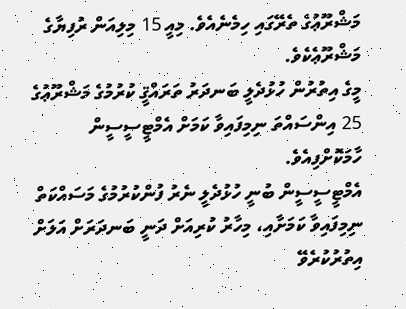މަޝްރޫޢުގެ ތެރޭގައި ހިމެނެއެވެ. މިއީ 15 މިލިއަން ރުފިޔާގެ މަޝްރޫޢެކެވެ.
މީގެ އިތުރުން ހުޅުދެލީ ބަނދަރު ތަރައްޤީ ކުރުމުގެ މަޝްރޫޢުގެ 25 އިންސައްތަ ނިމިފައިވާ ކަމަށް އެމްޓީސީސީން ހާމަކޮށްފިއެވެ.
އެމްޓީސީސީން ބުނީ ހުޅުދެލީ ނެރު ފުންކުރުމުގެ މަސައްކަތް ނިމިފައިވާ ކަމަށާއި، މިހާރު ކުރިއަށް ދަނީ ބަނދަރަށް އަލަށް އިތުރުކުރެވޭ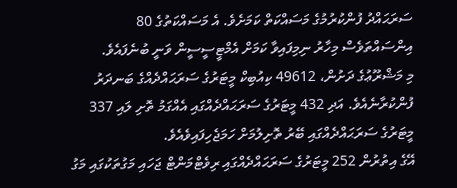ސަރަޙައްދު ފުންކުރުމުގެ މަސައްކަތް ކަމަށެވެ. އެ މަސައްކަތުގެ 80 އިންސައްތަވެސް މިހާރު ނިމިފައިވާ ކަމަށް އެމްޓީސީސީން ވަނީ ބުނެފައެވެ.
މި މަޝްރޫޢުގެ ދަށުން، 49612 ކިއުބިކް މީޓަރުގެ ސަރަޙައްދެއްގެ ބަނދަރު ފުންކުރާނެއެވެ. އަދި 432 މީޓަރުގެ ސަރަޙައްދެއްގައި އެއްގަމު ތޮށި ލައި 337 މީޓަރުގެ ސަރަޙައްދެއްގައި ބޭރު ތޮށިލުމަށް ހަމަޖެހިފައިވެއެވެ.
އޭގެ އިތުރުން 252 މީޓަރުގެ ސަރަޙައްދެއްގައި ރިވެޓްމަންޓް ޖަހައި މަގުތަކުގައި މަގު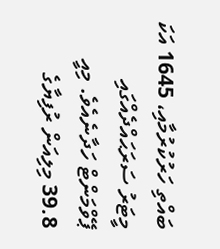ބައްތި ހަރުކުރުމާއި، 1645 އަކަ މީޓަރު ސަރަޙައްދެއްގައި ޕޭވްމަންޓް ހަދާނެއެވެ. މިއީ 39.8 މިލިއަން ރުފިޔާގެ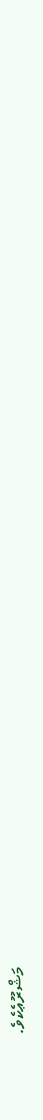މަޝްރޫޢެކެވެ.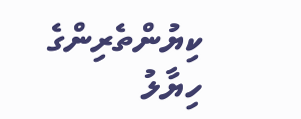ކިޔުންތެރިންގެ ހިޔާލު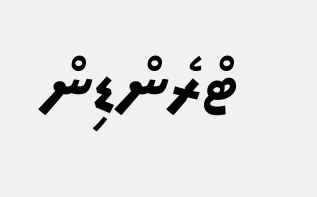ޓްރެންޑިން